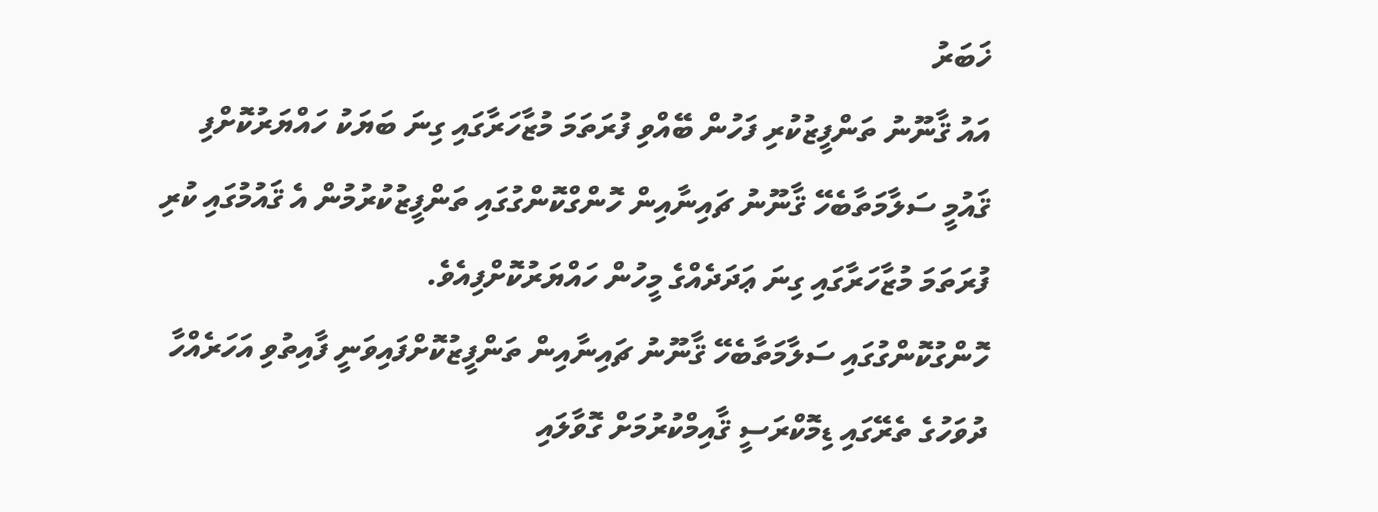ޚަބަރު
އައު ޤާނޫނު ތަންފީޒުކުރި ފަހުން ބޭއްވި ފުރަތަމަ މުޒާހަރާގައި ގިނަ ބަޔަކު ހައްޔަރުކޮށްފި
ޤައުމީ ސަލާމަތާބެހޭ ޤާނޫނު ޗައިނާއިން ހޮންގްކޮންގުގައި ތަންފީޒުކުރުމުން އެ ޤައުމުގައި ކުރި ފުރަތަމަ މުޒާހަރާގައި ގިނަ ޢަދަދެއްގެ މީހުން ހައްޔަރުކޮށްފިއެވެ.
ހޮންގުކޮންގުގައި ސަލާމަތާބެހޭ ޤާނޫނު ޗައިނާއިން ތަންފީޒުކޮށްފައިވަނީ ފާއިތުވި އަހަރެއްހާ ދުވަހުގެ ތެރޭގައި ޑިމޮކްރަސީ ޤާއިމްކުރުމަށް ގޮވާލައި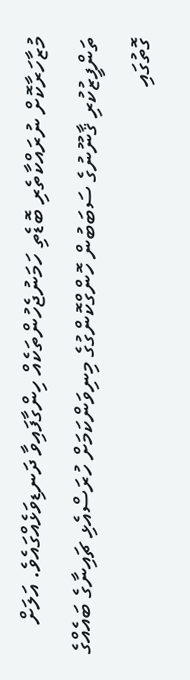މުޒާހަރާކޮށް ނުރައްކާތެރި ބޮޑެތި ހަމަނުޖެހުންތަކެއް ހިންގާފައިވާ ދަނޑިވަޅެއްގައެވެ. އަލަށް ތަންފީޒުކުރި ޤާނޫނުގެ ސަބަބުން ހޮންގްކޮންގުގެ މިނިވަންކަމަށް ހުރަސްއެޅި ޗައިނާގެ ބައެއްގެ ގޮތުގައި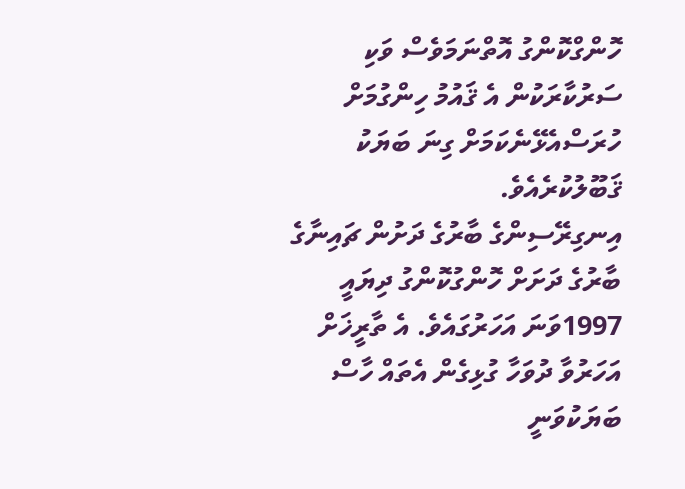ހޮންގްކޮންގު އޮތްނަމަވެސް ވަކި ސަރުކާރަކުން އެ ޤައުމު ހިންގުމަށް ހުރަސްއެޅޭނެކަމަށް ގިނަ ބަޔަކު ޤަބޫލުކުރެއެވެ.
އިނގިރޭސިންގެ ބާރުގެ ދަށުން ޗައިނާގެ ބާރުގެ ދަށަށް ހޮންގުކޮންގު ދިޔައީ 1997ވަނަ އަހަރުގައެވެ. އެ ތާރީޚަށް އަހަރުވާ ދުވަހާ ގުޅިގެން އެތައް ހާސް ބަޔަކުވަނީ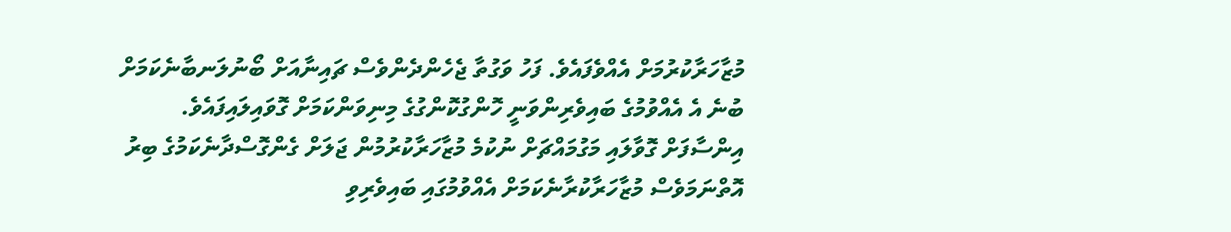މުޒާހަރާކުރުމަށް އެއްވެފައެވެ. ފަހު ވަގުތާ ޖެހެންދެންވެސް ޗައިނާއަށް ބޯނުލަނބާނެކަމަށް ބުނެ އެ އެއްވުމުގެ ބައިވެރިންވަނީ ހޮންގުކޮންގުގެ މިނިވަންކަމަށް ގޮވައިލައިފައެވެ. އިންސާފަށް ގޮވާލައި މަގުމައްޗަށް ނުކުމެ މުޒާހަރާކުރުމުން ޖަލަށް ގެންގޮސްދާނެކަމުގެ ބިރު އޮތްނަމަވެސް މުޒާހަރާކުރާނެކަމަށް އެއްވުމުގައި ބައިވެރިވި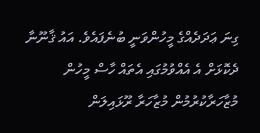ގިނަ ޢަދަދެއްގެ މީހުންވަނީ ބުނެފައެވެ. އައު ޤާނޫނާ ދެކޮޅަށް އެ އެއްވުމުގައި އެތައް ހާސް މީހުން މުޒާހަރާކުރުމުން މުޒާހަރާ ރޫޅައިލަން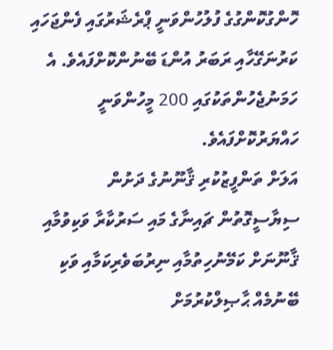ހޮންގުކޮންގުގެ ފުލުހުންވަނީ ޕްރެޝަރުގައި ފެންޖަހައި ކަރުނަގޭހާއި ރަބަރު އުންޑަ ބޭނުންކޮށްފައެވެ. އެ ހަމަނުޖެހުންތަކުގައި 200 މީހުންވަނީ ހައްޔަރުކޮށްފައެވެ.
އަލަށް ތަންފީޒުކުރި ޤާނޫނުގެ ދަށުން ސިޔާސީގޮތުން ޗައިނާގެ މައި ސަރުކާރާ ވަކިވުމާއި ޤާނޫނަށް ކަމޭނުހިތުމާއި ނިރުބަވެރިކަމާއި ވަކި ބޭނުމެއް ޙާޞިލްކުރުމަށް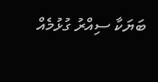ބަޔަކާ ސިއްރު ގުޅުމެއް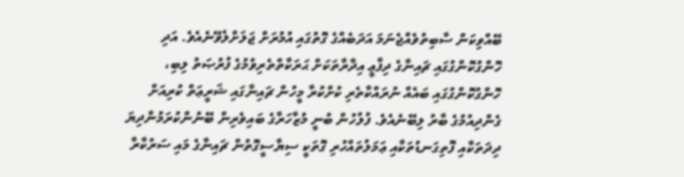ބޭއްވިކަން ސާބިތުވެއްޖެނަމަ އަދަބެއްގެ ގޮތުގައި އުމުރަށް ޖަލަށްލެވޭނެއެވެ. އަދި ހޮންގުކޮންގުގައި ޗައިނާގެ ދިފާޢީ އިދާރާތަކަށް ޙަރަކާތްތެރިވުމުގެ ފުރުޞަތު ލިބި، ހޮންގުކޮންގުގައި ބައެއް ނުރައްކާތެރި ކުށްކުރާ މީހުން ޗައިނާގައި ޝަރީޢަތް ކުރިއަށް ގެންދިއުމުގެ ބާރު ލިބޭނެއެވެ. ފުލުހުން ބުނީ މުޒާހަރާގެ ބައިވެރިން ބޭނުންކުރަމުންދިޔަ ދިދަތަކާއި ފޮތިގަނޑުތަކާއި ޢަމަލުތައްހުރި ގޮތަކީ ސިޔާސީގޮތުން ޗައިނާގެ މައި ސަރުކާރާ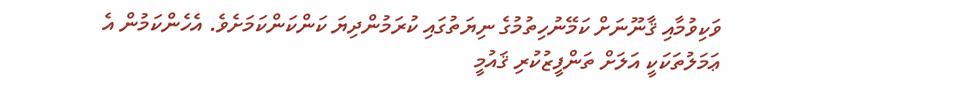ވަކިވުމާއި ޤާނޫނަށް ކަމޭނުހިތުމުގެ ނިޔަތުގައި ކުރަމުންދިޔަ ކަންކަންކަމަށެވެ. އެހެންކަމުން އެ ޢަމަލުތަކަކީ އަލަށް ތަންފީޒުކުރި ޤައުމީ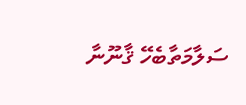ސަލާމަތާބެހޭ ޤާނޫނާ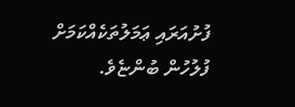ފުށުއަރައި ޢަމަލުތަކެއްކަމަށް ފުލުހުން ބުންޏެވެ.